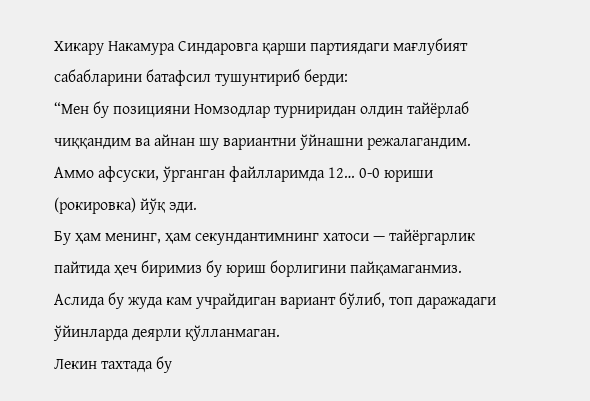Хикару Накамура Синдаровга қарши партиядаги мағлубият сабабларини батафсил тушунтириб берди:
“Мен бу позицияни Номзодлар турниридан олдин тайёрлаб чиққандим ва айнан шу вариантни ўйнашни режалагандим. Аммо афсуски, ўрганган файлларимда 12… 0-0 юриши (рокировка) йўқ эди.
Бу ҳам менинг, ҳам секундантимнинг хатоси — тайёргарлик пайтида ҳеч биримиз бу юриш борлигини пайқамаганмиз. Аслида бу жуда кам учрайдиган вариант бўлиб, топ даражадаги ўйинларда деярли қўлланмаган.
Лекин тахтада бу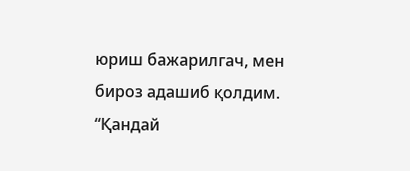юриш бажарилгач, мен бироз адашиб қолдим. “Қандай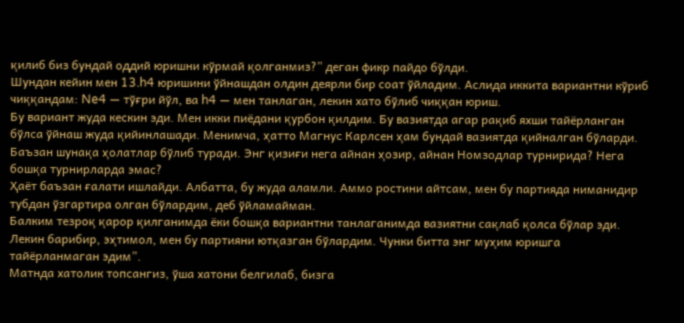қилиб биз бундай оддий юришни кўрмай қолганмиз?” деган фикр пайдо бўлди.
Шундан кейин мен 13.h4 юришини ўйнашдан олдин деярли бир соат ўйладим. Аслида иккита вариантни кўриб чиққандам: Ne4 — тўғри йўл, ва h4 — мен танлаган, лекин хато бўлиб чиққан юриш.
Бу вариант жуда кескин эди. Мен икки пиёдани қурбон қилдим. Бу вазиятда агар рақиб яхши тайёрланган бўлса ўйнаш жуда қийинлашади. Менимча, ҳатто Магнус Карлсен ҳам бундай вазиятда қийналган бўларди.
Баъзан шунақа ҳолатлар бўлиб туради. Энг қизиғи нега айнан ҳозир, айнан Номзодлар турнирида? Нега бошқа турнирларда эмас?
Ҳаёт баъзан ғалати ишлайди. Албатта, бу жуда аламли. Аммо ростини айтсам, мен бу партияда ниманидир тубдан ўзгартира олган бўлардим, деб ўйламайман.
Балким тезроқ қарор қилганимда ёки бошқа вариантни танлаганимда вазиятни сақлаб қолса бўлар эди. Лекин барибир, эҳтимол, мен бу партияни ютқазган бўлардим. Чунки битта энг муҳим юришга тайёрланмаган эдим”.
Матнда хатолик топсангиз, ўша хатони белгилаб, бизга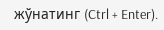жўнатинг (Ctrl + Enter).